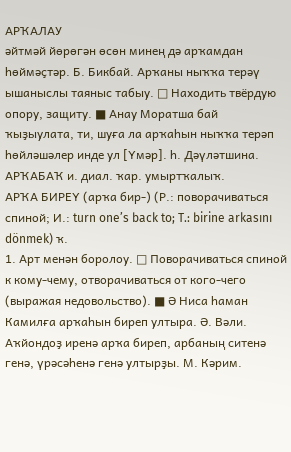АРҠАЛАУ
әйтмәй йөрөгән өсөн минең дә арҡамдан һөймәҫтәр. Б. Бикбай. Арҡаны ныҡҡа терәү ышаныслы таяныс табыу. □ Находить твёрдую опору, защиту. ■ Анау Моратша бай ҡыҙыулата, ти, шуға ла арҡаһын ныҡҡа терәп һөйләшәлер инде ул [Үмәр]. һ. Дәүләтшина.
АРҠАБАҠ и. диал. ҡар. умыртҡалыҡ.
АРҠА БИРЕҮ (арҡа бир-) (Р.: поворачиваться спиной; И.: turn one’s back to; T.: birine arkasını dönmek) ҡ.
1. Арт менән боролоу. □ Поворачиваться спиной к кому-чему, отворачиваться от кого-чего (выражая недовольство). ■ Ә Ниса һаман Камилға арҡаһын биреп ултыра. Ә. Вәли. Аҡйондоҙ иренә арҡа биреп, арбаның ситенә генә, үрәсәһенә генә ултырҙы. М. Кәрим.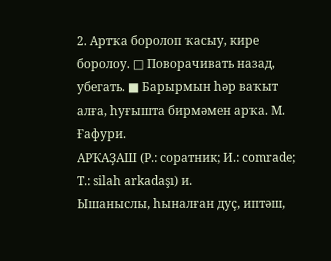2. Артҡа боролоп ҡасыу, кире боролоу. □ Поворачивать назад, убегать. ■ Барырмын һәр ваҡыт алға, һуғышта бирмәмен арҡа. М. Ғафури.
АРҠАҘАШ (Р.: соратник; И.: comrade; T.: silah arkadaşı) и.
Ышаныслы, һыналған дуҫ, иптәш,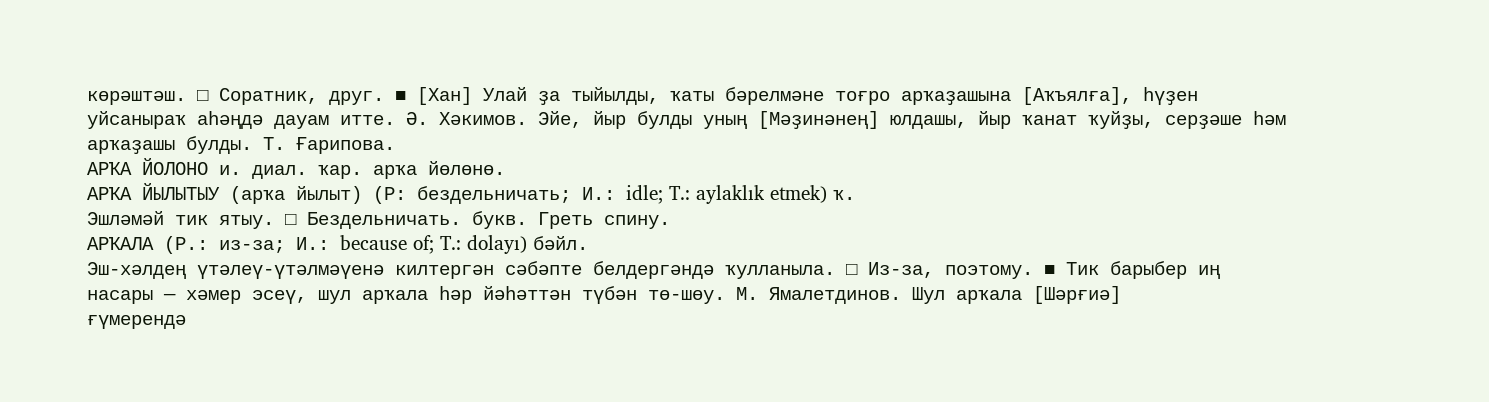көрәштәш. □ Соратник, друг. ■ [Хан] Улай ҙа тыйылды, ҡаты бәрелмәне тоғро арҡаҙашына [Аҡъялға], һүҙен уйсаныраҡ аһәңдә дауам итте. Ә. Хәкимов. Эйе, йыр булды уның [Мәҙинәнең] юлдашы, йыр ҡанат ҡуйҙы, серҙәше һәм арҡаҙашы булды. Т. Ғарипова.
АРҠА ЙОЛОНО и. диал. ҡар. арҡа йөлөнө.
АРҠА ЙЫЛЫТЫУ (арҡа йылыт) (Р: бездельничать; И.: idle; T.: aylaklık etmek) ҡ.
Эшләмәй тик ятыу. □ Бездельничать. букв. Греть спину.
АРҠАЛА (Р.: из-за; И.: because of; T.: dolayı) бәйл.
Эш-хәлдең үтәлеү-үтәлмәүенә килтергән сәбәпте белдергәндә ҡулланыла. □ Из-за, поэтому. ■ Тик барыбер иң насары — хәмер эсеү, шул арҡала һәр йәһәттән түбән тө-шөу. М. Ямалетдинов. Шул арҡала [Шәрғиә]
ғүмерендә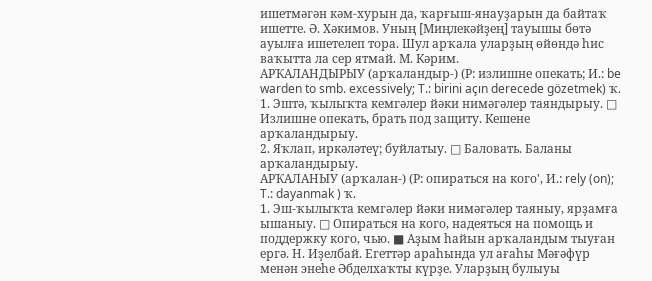ишетмәгән кәм-хурын да, ҡарғыш-янауҙарын да байтаҡ ишетте. Ә. Хәкимов. Уның [Миңлекәйҙең] тауышы бөтә ауылға ишетелеп тора. Шул арҡала уларҙың өйөндә һис ваҡытта ла сер ятмай. М. Кәрим.
АРҠАЛАНДЫРЫУ (арҡаландыр-) (Р: излишне опекать; И.: be warden to smb. excessively; T.: birini açın derecede gözetmek) ҡ.
1. Эштә, ҡылыҡта кемгәлер йәки нимәгәлер таяндырыу. □ Излишне опекать, брать под защиту. Кешене арҡаландырыу.
2. Яҡлап, иркәләтеү; буйлатыу. □ Баловать. Баланы арҡаландырыу.
АРҠАЛАНЫУ (арҡалан-) (Р: опираться на кого', И.: rely (on); T.: dayanmak ) ҡ.
1. Эш-ҡылыҡта кемгәлер йәки нимәгәлер таяныу, ярҙамға ышаныу. □ Опираться на кого, надеяться на помощь и поддержку кого, чью. ■ Аҙым һайын арҡаландым тыуған ергә. Н. Иҙелбай. Егеттәр араһында ул ағаһы Мәғәфүр менән энеһе Әбделхаҡты күрҙе. Уларҙың булыуы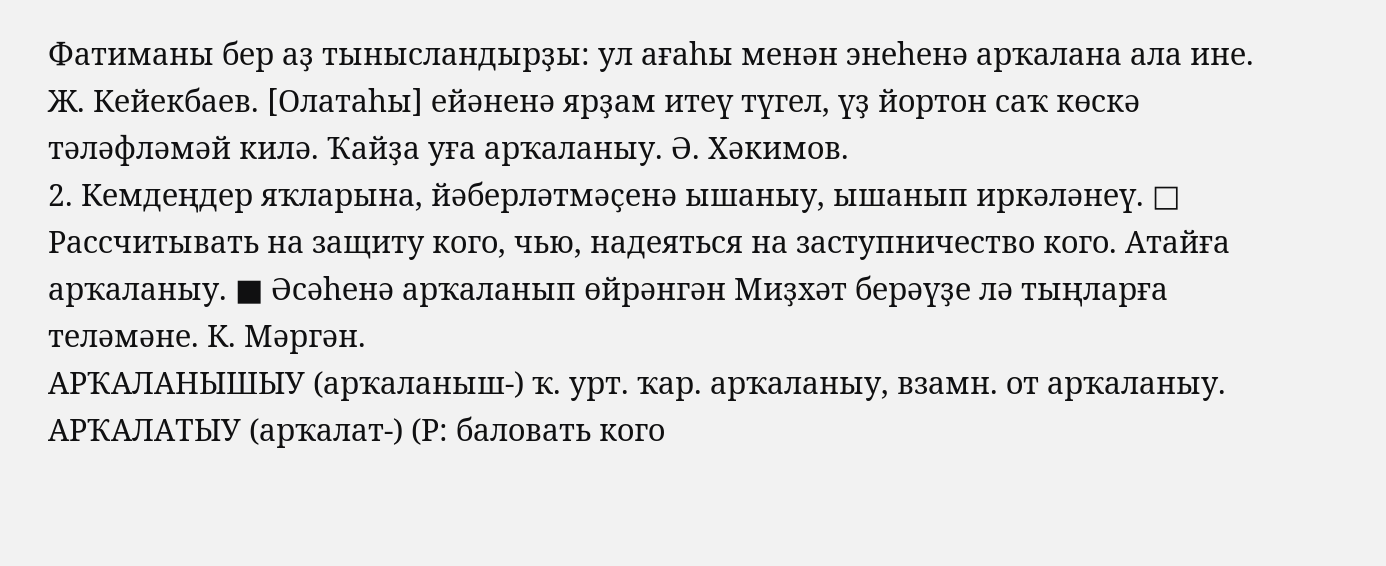Фатиманы бер аҙ тынысландырҙы: ул ағаһы менән энеһенә арҡалана ала ине. Ж. Кейекбаев. [Олатаһы] ейәненә ярҙам итеү түгел, үҙ йортон саҡ көскә тәләфләмәй килә. Ҡайҙа уға арҡаланыу. Ә. Хәкимов.
2. Кемдеңдер яҡларына, йәберләтмәҫенә ышаныу, ышанып иркәләнеү. □ Рассчитывать на защиту кого, чью, надеяться на заступничество кого. Атайға арҡаланыу. ■ Әсәһенә арҡаланып өйрәнгән Миҙхәт берәүҙе лә тыңларға теләмәне. К. Мәргән.
АРҠАЛАНЫШЫУ (арҡаланыш-) ҡ. урт. ҡар. арҡаланыу, взамн. от арҡаланыу.
АРҠАЛАТЫУ (арҡалат-) (Р: баловать кого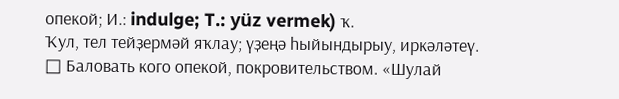опекой; И.: indulge; T.: yüz vermek) ҡ.
Ҡул, тел тейҙермәй яҡлау; үҙеңә һыйындырыу, иркәләтеү. □ Баловать кого опекой, покровительством. «Шулай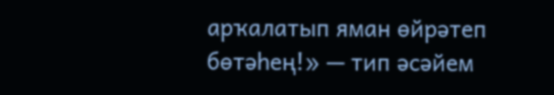арҡалатып яман өйрәтеп бөтәһең!» — тип әсәйем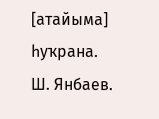[атайыма] һуҡрана. Ш. Янбаев.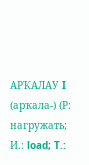АРҠАЛАУ I (арҡала-) (Р: нагружать; И.: load; T.: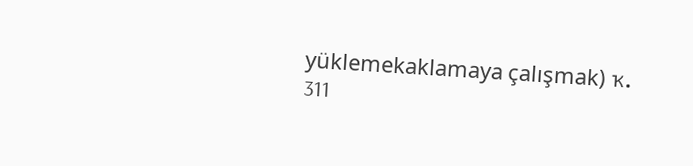yüklemekaklamaya çalışmak) ҡ.
311